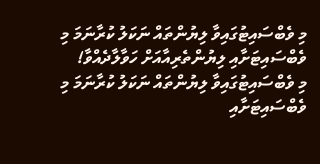މި ވެބްސައިޓުގައިވާ ލިޔުންތައް ނަކަލު ކުރާނަމަ މި ވެބްސައިޓަށާއި ލިޔުންތެރިއާއަށް ހަވާލާދެއްވާ!
މި ވެބްސައިޓުގައިވާ ލިޔުންތައް ނަކަލު ކުރާނަމަ މި ވެބްސައިޓަށާއި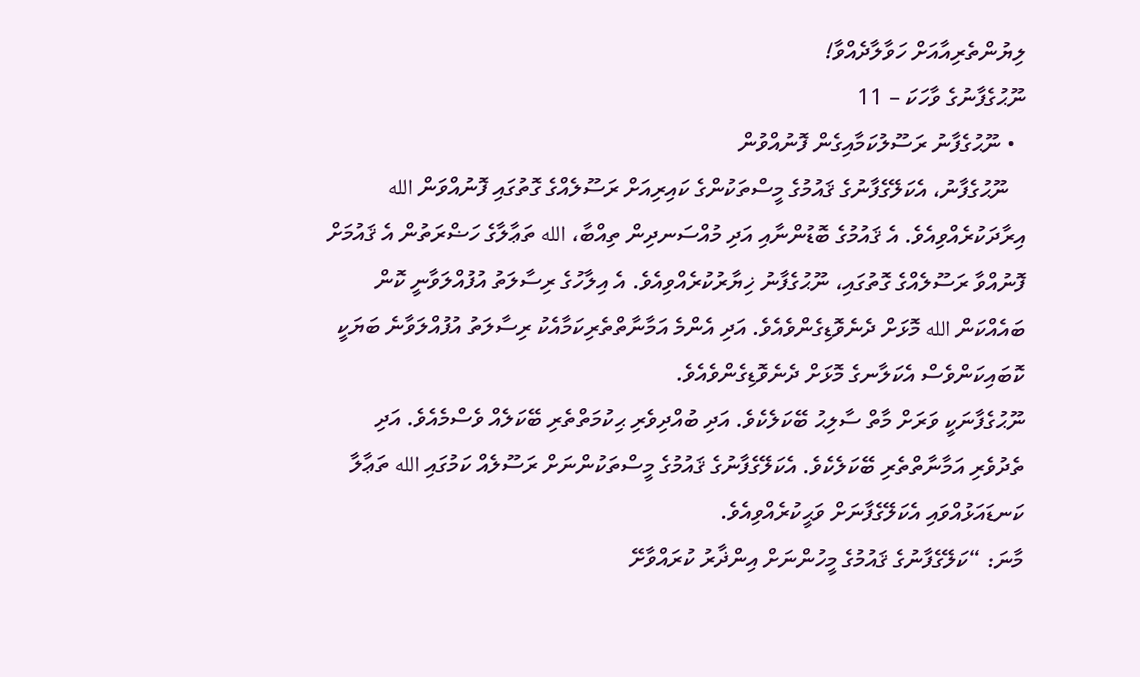ލިޔުންތެރިއާއަށް ހަވާލާދެއްވާ!
ނޫޙުގެފާނުގެ ވާހަކަ – 11
  • ނޫޙުގެފާނު ރަސޫލުކަމާއިގެން ފޮނުއްވުން
   ނޫޙުގެފާނު، އެކަލޭގެފާނުގެ ޤައުމުގެ މީސްތަކުންގެ ކައިރިއަށް ރަސޫލެއްގެ ގޮތުގައި ފޮނުއްވަން الله އިރާދަކުރެއްވިއެވެ. އެ ޤައުމުގެ ބޮޑުންނާއި އަދި މުއްސަނދިން ތިއްބާ، الله ތަޢާލާގެ ހަޟްރަތުން އެ ޤައުމަށް ފޮނުއްވާ ރަސޫލެއްގެ ގޮތުގައި، ނޫޙުގެފާނު ޚިޔާރުކުރެއްވިއެވެ. އެ އިލާހުގެ ރިސާލަތު އުފުއްލަވާނީ ކޮން ބައެއްކަން الله މޮޅަށް ދެނެވޮޑިގެންވެއެވެ. އަދި އެންމެ އަމާނާތްތެރިކަމާއެކު ރިސާލަތު އުފުއްލަވާނެ ބަޔަކީ ކޮބައިކަންވެސް އެކަލާނގެ މޮޅަށް ދެނެވޮޑިގެންވެއެވެ.
ނޫޙުގެފާނަކީ ވަރަށް މާތް ސާލިޙު ބޭކަލެކެވެ. އަދި ބުއްދިވެރި ޙިކުމަތްތެރި ބޭކަލެއް ވެސްމެއެވެ. އަދި ތެދުވެރި އަމާނާތްތެރި ބޭކަލެކެވެ. އެކަލޭގެފާނުގެ ޤައުމުގެ މީސްތަކުންނަށް ރަސޫލެއް ކަމުގައި الله ތަޢާލާ ކަނޑައަޅުއްވައި އެކަލޭގެފާނަށް ވަޙީކުރެއްވިއެވެ.
މާނަ: “ކަލޭގެފާނުގެ ޤައުމުގެ މީހުންނަށް އިންޛާރު ކުރައްވާށޭ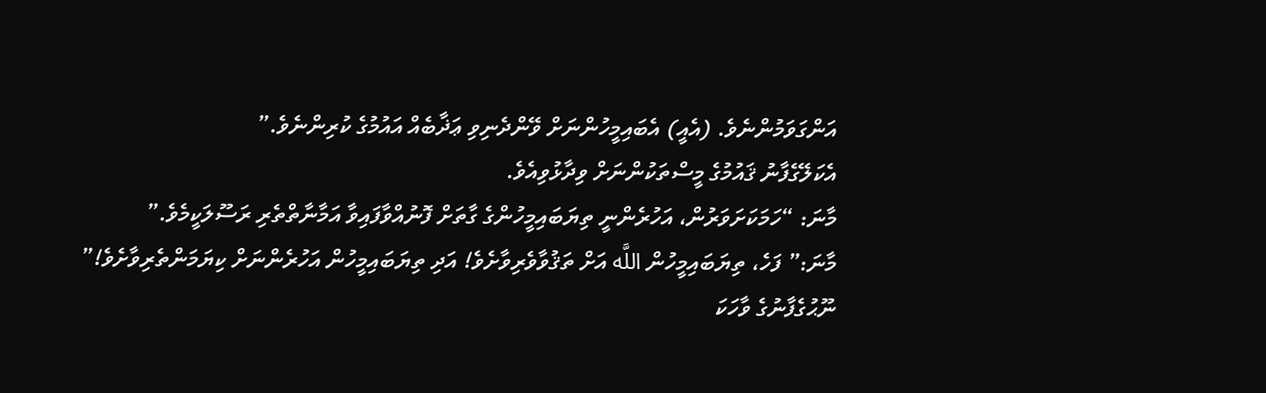އަންގަވަމުންނެވެ. (އެއީ) އެބައިމީހުންނަށް ވޭންދެނިވި ޢަޛާބެއް އައުމުގެ ކުރިންނެވެ.”
އެކަލޭގެފާނު ޤައުމުގެ މީސްތަކުންނަށް ވިދާޅުވިއެވެ.
މާނަ: “ހަމަކަށަވަރުން، އަހުރެންނީ ތިޔަބައިމީހުންގެ ގާތަށް ފޮނުއްވާފައިވާ އަމާނާތްތެރި ރަސޫލަކީމެވެ.”
މާނަ:” ފަހެ، ތިޔަބައިމީހުން اللَّه އަށް ތަޤުވާވެރިވާށެވެ! އަދި ތިޔަބައިމީހުން އަހުރެންނަށް ކިޔަމަންތެރިވާށެވެ!”
ނޫޙުގެފާނުގެ ވާހަކަ